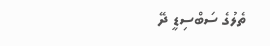ތެލުގެ ސަބްސިޑީ ދޭ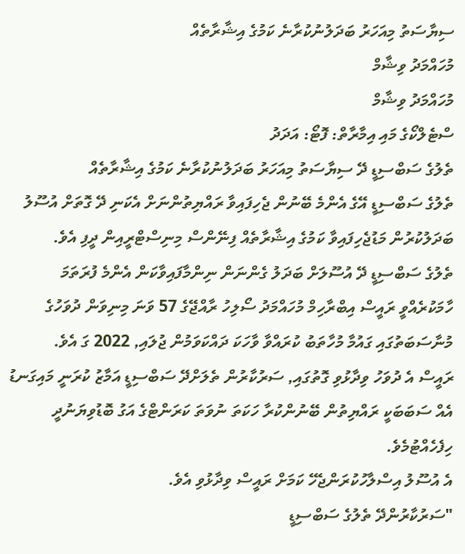ސިޔާސަތު މިއަހަރު ބަދަލުނުކުރާނެ ކަމުގެ އިޝާރާތެއް
މުހައްމަދު ވިޝާމް
މުހައްމަދު ވިޝާމް
ސްޓެލްކޯގެ މައި އިމާރާތް: ފޮޓޯ: އަދަދު
ތެލުގެ ސަބްސިޑީ ދޭ ސިޔާސަތު މިއަހަރު ބަދަލުނުކުރާނެ ކަމުގެ އިޝާރާތެއް
ތެލުގެ ސަބްސިޑީ އޭގެ އެންމެ ބޭނުން ޖެހިފައިވާ ރައްޔިތުންނަށް އެކަނި ދޭ ގޮތަށް އުސޫލު ބަދަލުކުރުން މަޑުޖެހިފައިވާ ކަމުގެ އިޝާރާތެއް ފިނޭންސް މިނިސްޓްރީއިން ދީފި އެވެ.
ތެލުގެ ސަބްސިޑީ ދޭ އުސޫލަށް ބަދަލު ގެންނަން ނިންމާފައިވާކަން އެންމެ ފުރަތަމަ ހާމަކުރެއްވީ ރައީސް އިބްރާހިމް މުހައްމަދު ސޯލިހު ރާއްޖޭގެ 57 ވަނަ މިނިވަން ދުވަހުގެ މުނާސަބަތުގައި ގައުމާ މުހާތަބު ކުރައްވާ ވާހަކަ ދައްކަވަމުން ޖުލައި, 2022 ގަ އެވެ.
ރައީސް އެ ދުވަހު ވިދާޅުވި ގޮތުގައި, ސަރުކާރުން ތެލަށްދޭ ސަބްސިޑީ އަމާޒު ކުރަނީ މައިގަނޑު އެއް ސަބަބަކީ ރައްޔިތުން ބޭނުންކުރާ ހަކަތަ ނުވަތަ ކަރަންޓްގެ އަގު ބޮޑުވިޔަނުދީ ހިފެހެއްޓުމެވެ.
އެ އުސޫލު އިސްލާހުކުރަންޖެހޭ ކަމަށް ރައީސް ވިދާޅުވި އެވެ.
"ސަރުކާރުންދޭ ތެލުގެ ސަބްސިޑީ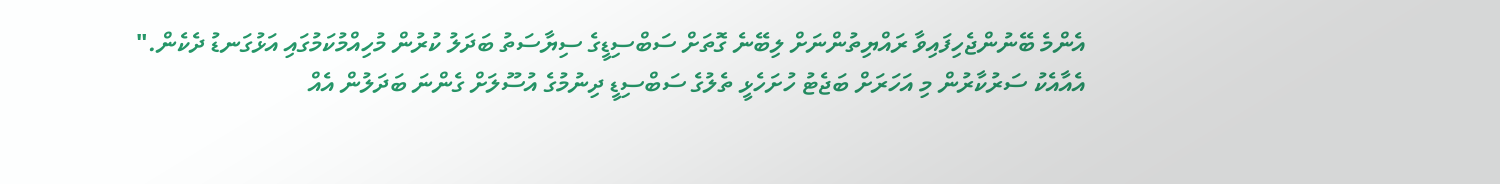އެންމެ ބޭނުންޖެހިފައިވާ ރައްޔިތުންނަށް ލިބޭނެ ގޮތަށް ސަބްސިޑީގެ ސިޔާސަތު ބަދަލު ކުރުން މުހިއްމުކަމުގައި އަޅުގަނޑު ދެކެން."
އެއާއެކު ސަރުކާރުން މި އަހަރަށް ބަޖެޓު ހުށަހެޅީ ތެލުގެ ސަބްސިޑީ ދިނުމުގެ އުސޫލަށް ގެންނަ ބަދަލުން އެއް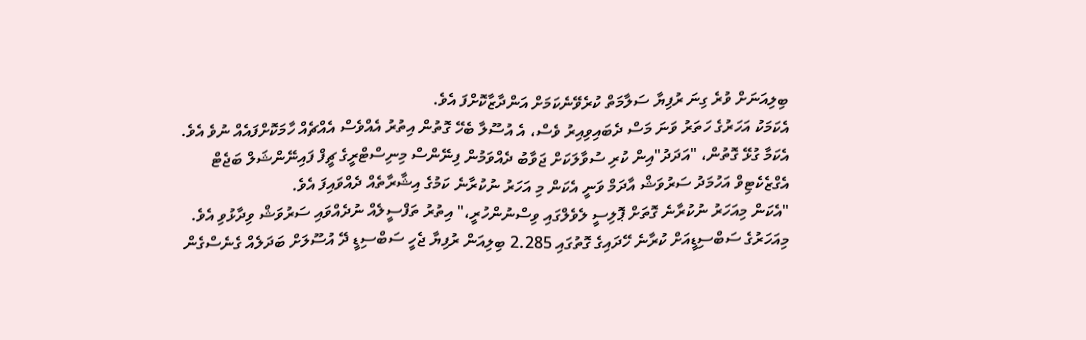ބިލިއަނަށް ވުރެ ގިނަ ރުފިޔާ ސަލާމަތް ކުރެވޭނެކަމަށް އަންދާޒާކޮށްފަ އެވެ.
އެކަމަކު އަހަރުގެ ހަތަރު ވަނަ މަސް ދެބައިވިއިރު ވެސް، އެ އުސޫލާ ބެހޭ ގޮތުން އިތުރު އެއްވެސް އެއްޗެއް ހާމަކޮށްފައެއް ނުވެ އެވެ.
އެކަމާ ގުޅޭ ގޮތުން، "އަދަދު"އިން ކުރި ސުވާލަކަށް ޖަވާބު ދެއްވަމުން ފިނޭންސް މިނިސްޓްރީގެ ޗީފް ފައިނޭންޝަލް ބަޖެޓް އެގްޒެކެޓިވް އަހުމަދު ސަރުވަޝް އާދަމް ވަނީ އެކަން މި އަހަރު ނުކުރާނެ ކަމުގެ އިޝާރާތެއް ދެއްވައިފަ އެވެ.
"އެކަން މިއަހަރު ނުކުރާނެ ގޮތަށް ޕޮލިސީ ލެވެލްގައި ވިސްނުންހުރީ،" އިތުރު ތަފްސީލެއް ނުދެއްވައި ސަރުވަޝް ވިދާޅުވި އެވެ.
މިއަހަރުގެ ސަބްސިޑީއަށް ކުރާނެ ހޭދައިގެ ގޮތުގައި 2.285 ބިލިއަން ރުފިޔާ ޖެހީ ސަބްސިޑީ ދޭ އުސޫލަށް ބަދަލެއް ގެނެސްގެން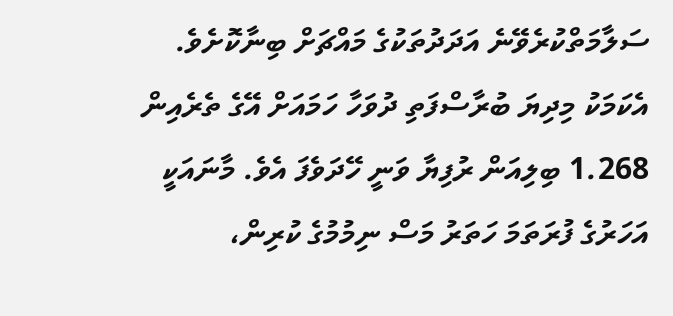ސަލާމަތްކުރެވޭނެ އަދަދުތަކުގެ މައްޗަށް ބިނާކޮށެވެ.
އެކަމަކު މިދިޔަ ބުރާސްފަތި ދުވަހާ ހަމައަށް އޭގެ ތެރެއިން 1.268 ބިލިއަން ރުފިޔާ ވަނީ ހޭދަވެފަ އެވެ. މާނައަކީ އަހަރުގެ ފުރަތަމަ ހަތަރު މަސް ނިމުމުގެ ކުރިން،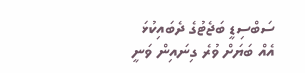ސަބްސިޑީ ބަޖެޓުގެ ދެބައިކުޅަ އެއް ބަޔަށް ވުރެ ގިނައިން ވަނީ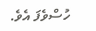ހުސްވެފަ އެވެ.